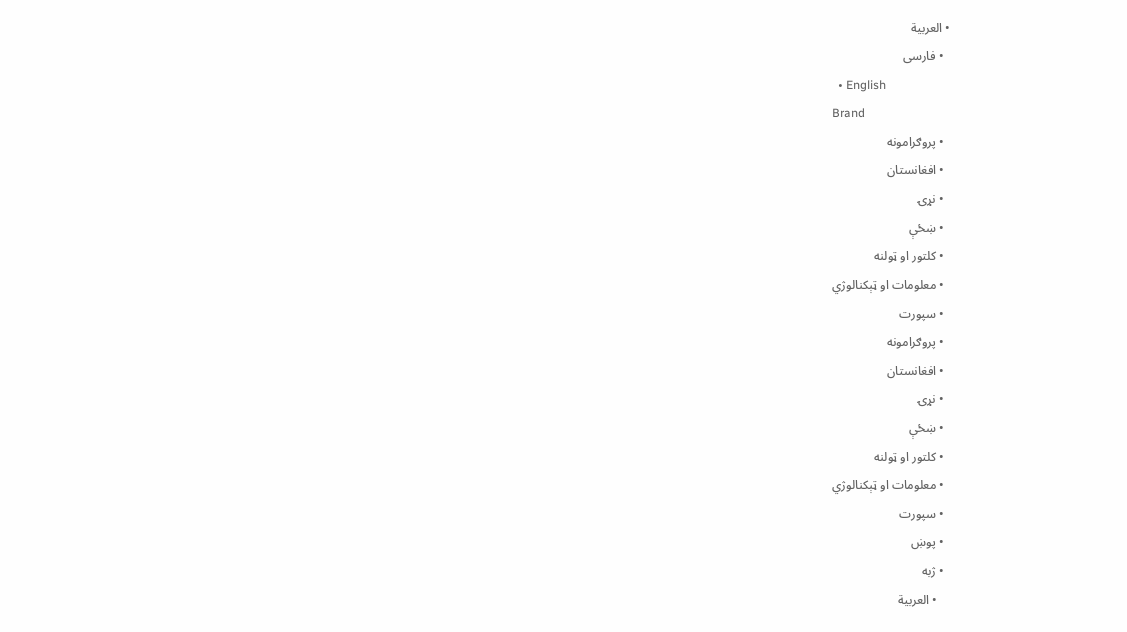• العربية
  • فارسی
  • English
Brand
  • پروګرامونه
  • افغانستان
  • نړۍ
  • ښځې
  • کلتور او ټولنه
  • معلومات او ټېکنالوژي
  • سپورت
  • پروګرامونه
  • افغانستان
  • نړۍ
  • ښځې
  • کلتور او ټولنه
  • معلومات او ټېکنالوژي
  • سپورت
  • پوښ
  • ژبه
    • العربية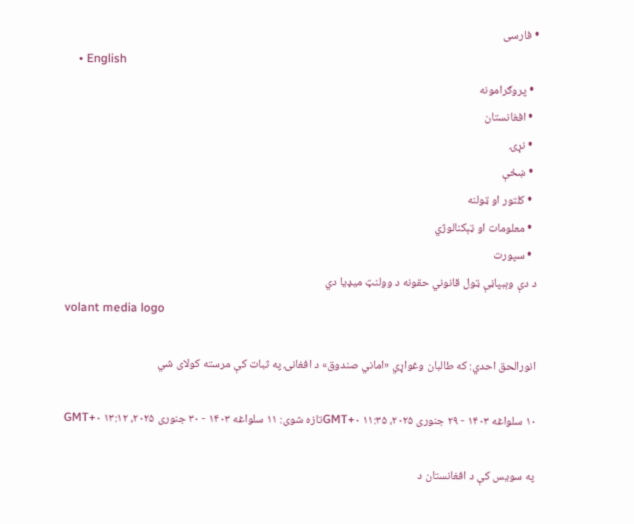• فارسی
    • English
  • پروګرامونه
  • افغانستان
  • نړۍ
  • ښځې
  • کلتور او ټولنه
  • معلومات او ټېکنالوژي
  • سپورت
د دې وېبپاڼې ټول قانوني حقونه د وولنټ میډیا دي
volant media logo

انورالحق احدي: که طالبان وغواړي «اماني صندوق» د افغانۍ په ثبات کې مرسته کولای شي

۱۰ سلواغه ۱۴۰۳ - ۲۹ جنوری ۲۰۲۵، ۱۱:۳۵ GMT+۰تازه شوی: ۱۱ سلواغه ۱۴۰۳ - ۳۰ جنوری ۲۰۲۵، ۱۳:۱۲ GMT+۰

په سویس کې د افغانستان د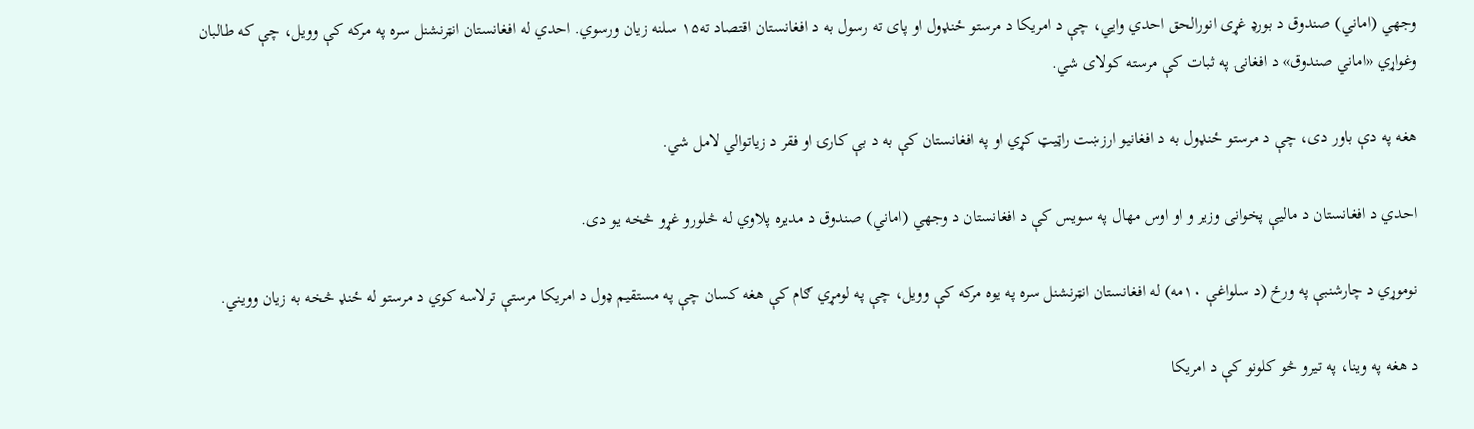وجهي (اماني) صندوق د بورډ غړی انورالحق احدي وايي، چې د امریکا د مرستو ځنډول او پای ته رسول به د افغانستان اقتصاد ته۱۵ سلنه زیان ورسوي. احدي له افغانستان انټرنشنل سره په مرکه کې وویل، چې که طالبان وغواړي «اماني صندوق» د افغانۍ په ثبات کې مرسته کولای شي.

هغه په دې باور دی، چې د مرستو ځنډول به د افغانیو ارزښت راټیټ کړي او په افغانستان کې به د بې کارۍ او فقر د زیاتوالي لامل شي.

احدي د افغانستان د مالیې پخوانی وزیر و او اوس مهال په سویس کې د افغانستان د وجهي (اماني) صندوق د مدیره پلاوي له څلورو غړو څخه یو دی.

نوموړي د چارشنبې په ورځ (د سلواغې ۱۰مه) له افغانستان انټرنشنل سره په یوه مرکه کې وویل، چې په لومړي ګام کې هغه کسان چې په مستقیم ډول د امریکا مرستې ترلاسه کوي د مرستو له ځنډ څخه به زيان وويني.

د هغه په وینا، په تیرو څو کلونو کې د امریکا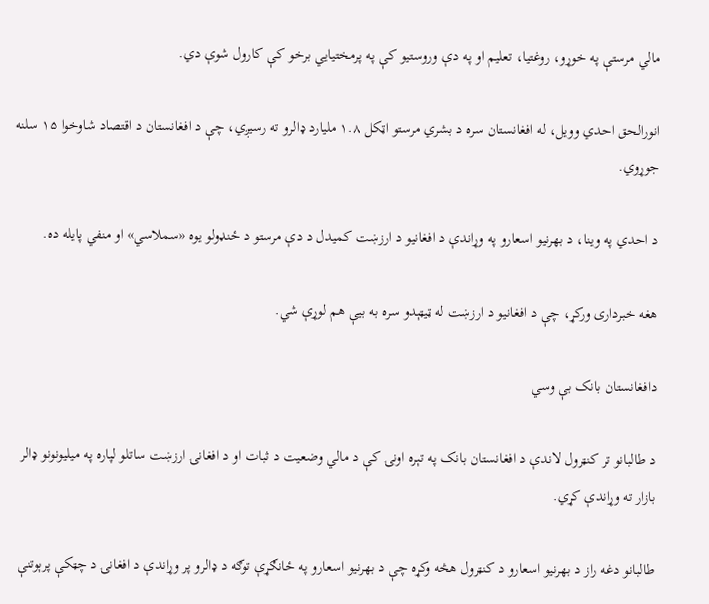مالي مرستې په خوړو، روغتیا، تعلیم او په دې وروستیو کې په پرمختیایي برخو کې کارول شوې دي.

انورالحق احدي وویل، له افغانستان سره د بشري مرستو اټکل ۱.۸ ملیارد ډالرو ته رسيږي، چې د افغانستان د اقتصاد شاوخوا ۱۵ سلنه جوړوي.

د احدي په وینا، د بهرنیو اسعارو په وړاندې د افغانیو د ارزښت کمیدل د دې مرستو د ځنډولو یوه «سملاسي» او منفي پایله ده.

هغه خبرداری ورکړ، چې د افغانیو د ارزښت له ټیټېدو سره به بیې هم لوړې شي.

دافغانستان بانک بې وسي

د طالبانو تر کنټرول لاندې د افغانستان بانک په تېره اونۍ کې د مالي وضعیت د ثبات او د افغانۍ ارزښت ساتلو لپاره په میلیونونو ډالر بازار ته وړاندې کړي.

طالبانو دغه راز د بهرنيو اسعارو د کنټرول هڅه وکړه چې د بهرنيو اسعارو په ځانګړې توګه د ډالرو پر وړاندې د افغانۍ د چټکې پرېوتنې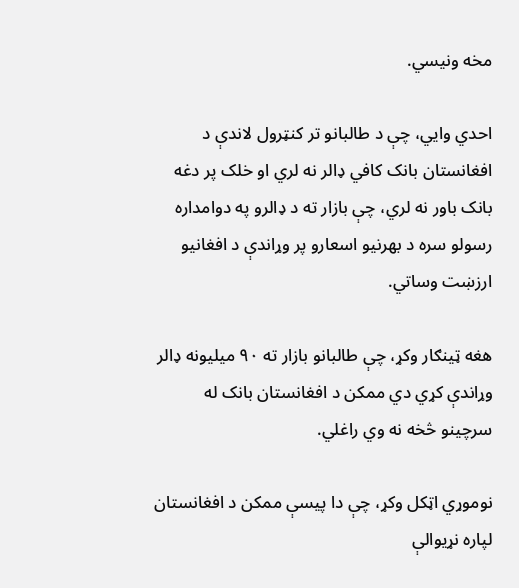مخه ونیسي.

احدي وايي، چې د طالبانو تر کنټرول لاندې د افغانستان بانک کافي ډالر نه لري او خلک پر دغه بانک باور نه لري، چې بازار ته د ډالرو په دوامداره رسولو سره د بهرنیو اسعارو پر وړاندې د افغانیو ارزښت وساتي.

هغه ټینګار وکړ، چې طالبانو بازار ته ۹۰ میلیونه ډالر وړاندې کړي دي ممکن د افغانستان بانک له سرچینو څخه نه وي راغلي.

نوموړي اټکل وکړ، چې دا پیسې ممکن د افغانستان لپاره نړیوالې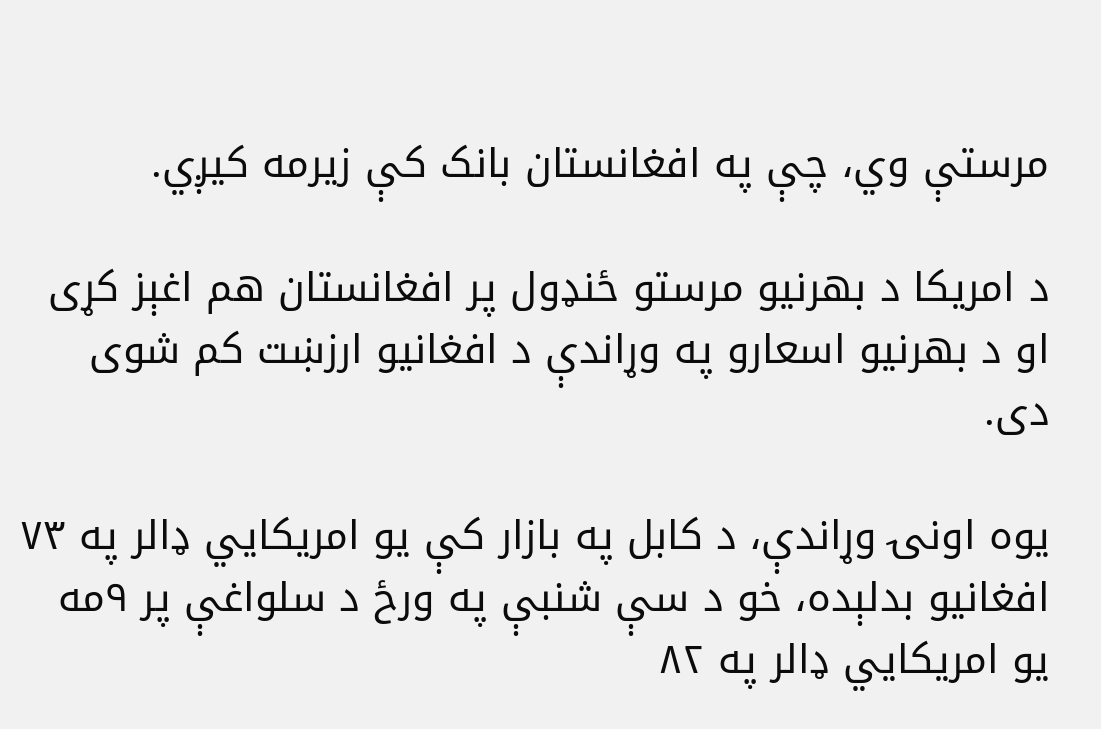مرستې وي، چې په افغانستان بانک کې زیرمه کیږي.

د امریکا د بهرنیو مرستو ځنډول پر افغانستان هم اغېز کړی او د بهرنیو اسعارو په وړاندې د افغانیو ارزښت کم شوی دی.

یوه اونۍ وړاندې، د کابل په بازار کې یو امریکایي ډالر په ۷۳ افغانیو بدلېده، خو د سې شنبې په ورځ د سلواغې پر ۹مه یو امریکایي ډالر په ۸۲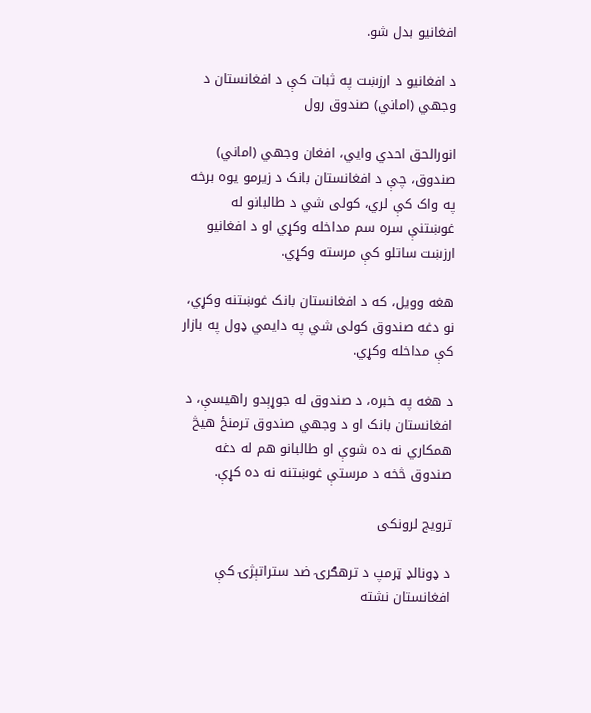افغانیو بدل شو.

د افغانیو د ارزښت په ثبات کې د افغانستان د وجهي (اماني) صندوق رول

انورالحق احدي وايي، افغان وجهي (اماني) صندوق، چې د افغانستان بانک د زیرمو یوه برخه په واک کې لري، کولی شي د طالبانو له غوښتنې سره سم مداخله وکړي او د افغانیو ارزښت ساتلو کې مرسته وکړي.

هغه وويل، که د افغانستان بانک غوښتنه وکړي، نو دغه صندوق کولی شي په دايمي ډول په بازار کې مداخله وکړي.

د هغه په خبره، د صندوق له جوړېدو راهيسې، د افغانستان بانک او د وجهي صندوق ترمنځ هيڅ همکاري نه ده شوې او طالبانو هم له دغه صندوق څخه د مرستې غوښتنه نه ده کړې.

ترویج لرونکی

د ډونالډ ټرمپ د ترهګرۍ ضد ستراتېژۍ کې افغانستان نشته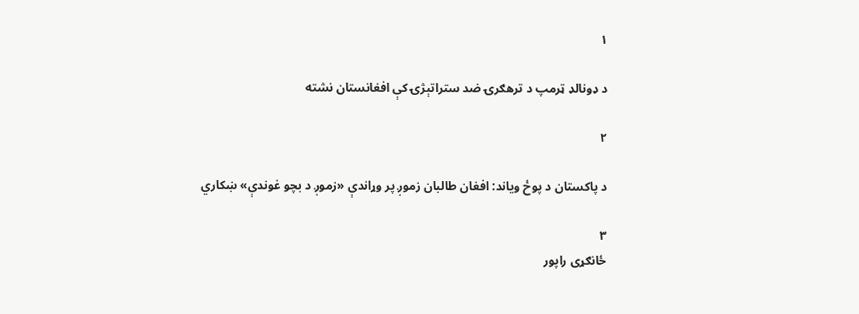۱

د ډونالډ ټرمپ د ترهګرۍ ضد ستراتېژۍ کې افغانستان نشته

۲

د پاکستان د پوځ ویاند: افغان طالبان زموږ پر وړاندې «زموږ د بچو غوندې» ښکاري

۳
ځانګړی راپور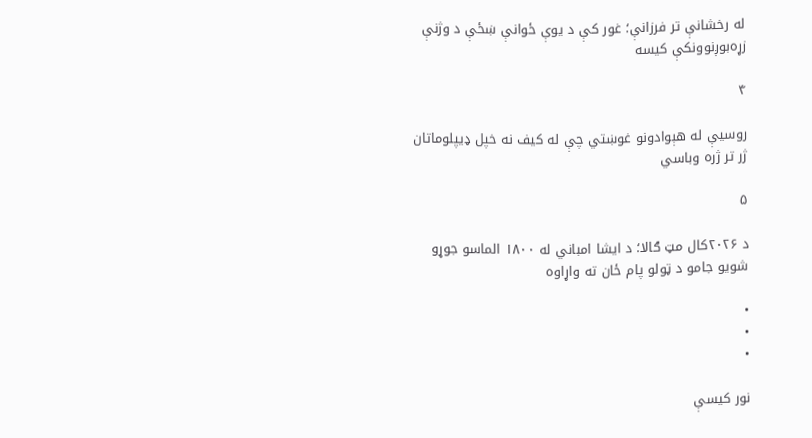له رخشانې تر فرزانې؛ غور کې د یوې ځوانې ښځې د وژنې زړه‌بوږنوونکې کیسه

۴

روسیې له هېوادونو غوښتي چې له کیف نه خپل ډیپلوماتان ژر تر ژره وباسي

۵

د ۲۰۲۶کال مټ ګالا؛ د ایشا امباني له ۱۸۰۰ الماسو جوړو شويو جامو د ټولو پام ځان ته واړاوه

•
•
•

نور کیسې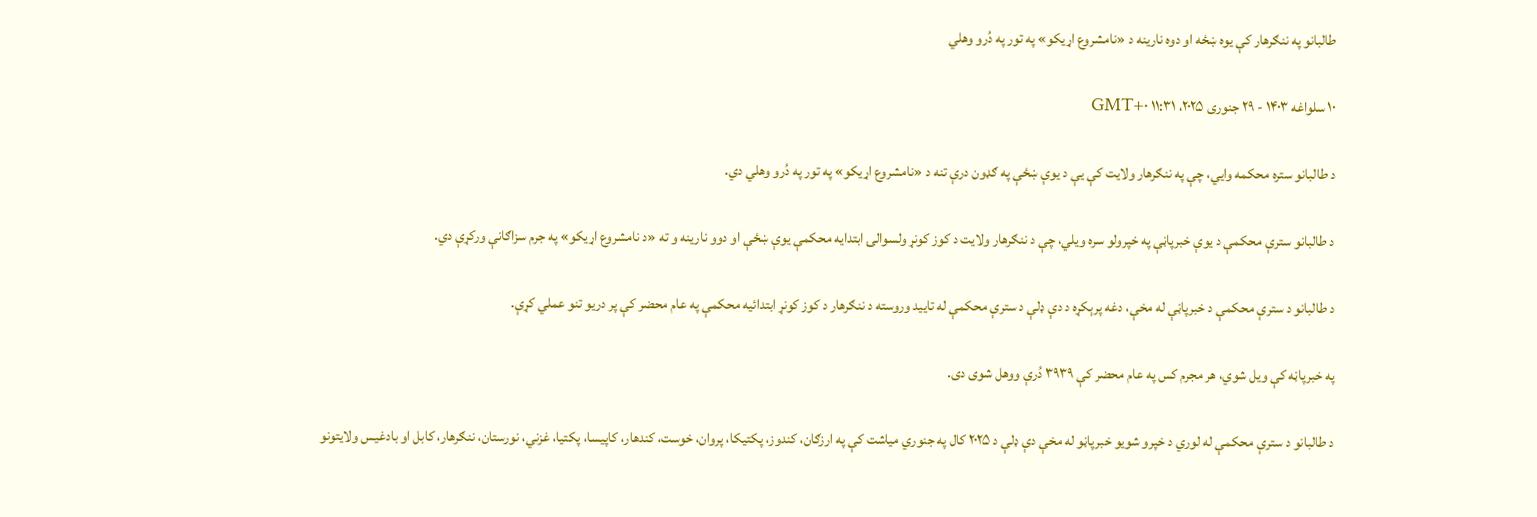طالبانو په ننګرهار کې یوه ښځه او دوه نارینه د «نامشروع اړیکو» په تور په دُرو وهلي

۱۰ سلواغه ۱۴۰۳ - ۲۹ جنوری ۲۰۲۵، ۱۱:۳۱ GMT+۰

د طالبانو ستره محکمه وايي، چې په ننګرهار ولایت کې یې د یوې ښځې په ګډون درې تنه د «نامشروع اړیکو» په تور په دُرو وهلي دي.

د طالبانو سترې محکمې د یوې خبرپاڼې په خپرولو سره ویلي، چې د ننګرهار ولایت د کوز کونړ ولسوالۍ ابتدایه محکمې یوې ښځې او دوو نارینه و ته «د نامشروع اړیکو» په جرم سزاګانې ورکړې دي.

د طالبانو د سترې محکمې د خبرپاڼې له مخې، دغه پرېکړه د دې ډلې د سترې محکمې له تایید وروسته د ننګرهار د کوز کونړ ابتدائیه محکمې په عام محضر کې پر دریو تنو عملي کړې.

په خبرپاڼه کې ویل شوي، هر مجرم کس په عام محضر کې ۳۹۳۹ دُرې ووهل شوی دی.

د طالبانو د سترې محکمې له لوري د خپرو شویو خبرپاڼو له مخې دې ډلې د ۲۰۲۵ کال په جنوري میاشت کې په ارزګان، کندوز، پکتیکا، پروان، خوست، کندهار، کاپیسا، پکتیا، غزني، نورستان، ننګرهار، کابل او بادغیس ولایتونو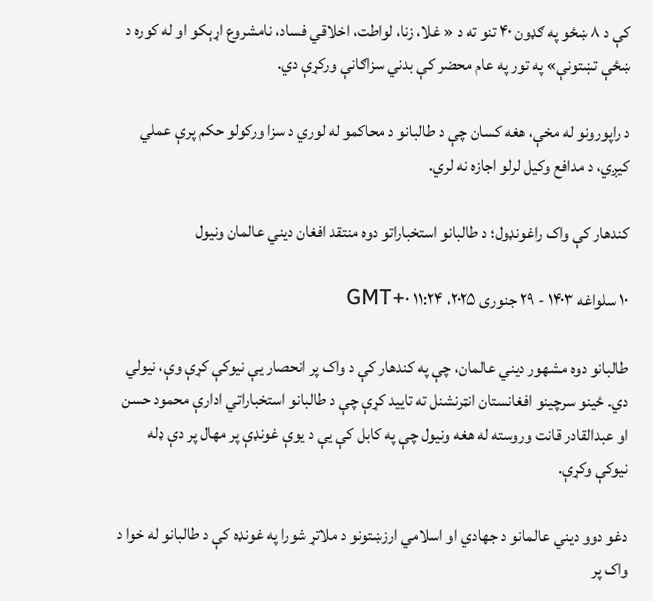کې د ۸ ښځو په ګډون ۴۰ تنو ته د « غلا، زنا، لواطت، اخلاقي فساد، نامشروع اړېکو او له کوره د ښځې تښتونې» په تور په عام محضر کې بدني سزاګانې ورکړې دي.

د راپورونو له مخې، هغه کسان چې د طالبانو د محاکمو له لوري د سزا ورکولو حکم پرې عملي کیږي، د مدافع وکیل لرلو اجازه نه لري.

کندهار کې واک راغونډول؛ د طالبانو استخباراتو دوه منتقد افغان دیني عالمان ونیول

۱۰ سلواغه ۱۴۰۳ - ۲۹ جنوری ۲۰۲۵، ۱۱:۲۴ GMT+۰

طالبانو دوه مشهور دیني عالمان، چې په کندهار کې د واک پر انحصار یې نیوکې کړې وې، نیولي دي. ځينو سرچينو افغانستان انټرنشنل ته تاييد کړې چې د طالبانو استخباراتي ادارې محمود حسن او عبدالقادر قانت وروسته له هغه ونيول چې په کابل کې يې د يوې غونډې پر مهال پر دې ډله نیوکې وکړې.

دغو دوو دیني عالمانو د جهادي او اسلامي ارزښتونو د ملاتړ شورا په غونډه کې د طالبانو له خوا د واک پر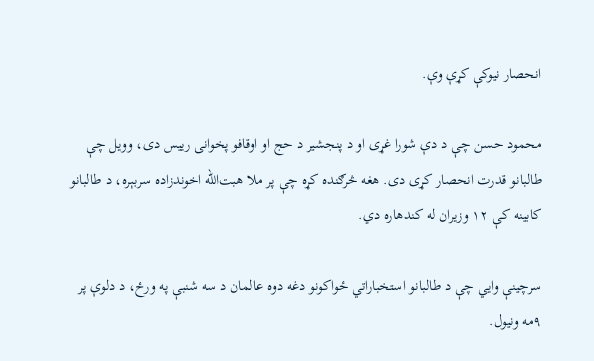انحصار نیوکې کړې وې.

محمود حسن چې د دې شورا غړی او د پنجشير د حج او اوقافو پخوانی رییس دی، وويل چې طالبانو قدرت انحصار کړی دی. هغه څرګنده کړه چې پر ملا هبت‌الله اخوندزاده سربېره، د طالبانو کابينه کې ۱۲ وزيران له کندهاره دي.

سرچينې وايي چې د طالبانو استخباراتي ځواکونو دغه دوه عالمان د سه شنبې په ورځ، د دلوې پر ۹مه ونيول.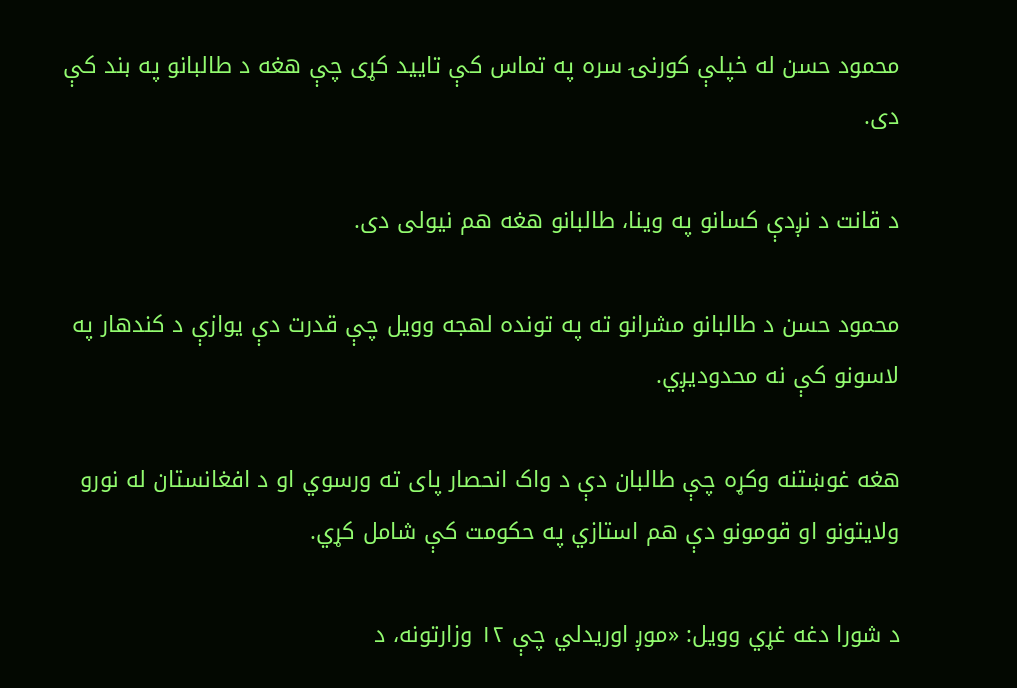محمود حسن له خپلې کورنۍ سره په تماس کې تایید کړی چې هغه د طالبانو په بند کې دی.

د قانت د نږدې کسانو په وينا، طالبانو هغه هم نيولی دی.

محمود حسن د طالبانو مشرانو ته په تونده لهجه وويل چې قدرت دې یوازې د کندهار په لاسونو کې نه محدودیږي.

هغه غوښتنه وکړه چې طالبان دې د واک انحصار پای ته ورسوي او د افغانستان له نورو ولايتونو او قومونو دې هم استازي په حکومت کې شامل کړي.

د شورا دغه غړي وویل: «موږ اوریدلي چې ۱۲ وزارتونه، د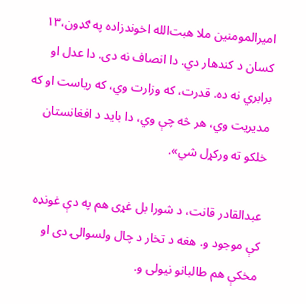اميرالمومنين ملا هبت‌الله اخوندزاده په ګډون،۱۳ کسان د کندهار دي. دا انصاف نه دی. دا عدل او برابري نه ده. قدرت، که وزارت وي، که رياست او که مديريت وي، هر څه چې وي، دا بايد د افغانستان خلکو ته ورکړل شي».

عبدالقادر قانت، د شورا بل غړی هم په دې غونډه کې موجود و. هغه د تخار د چال ولسوالۍ دی او مخکې هم طالبانو نيولی و.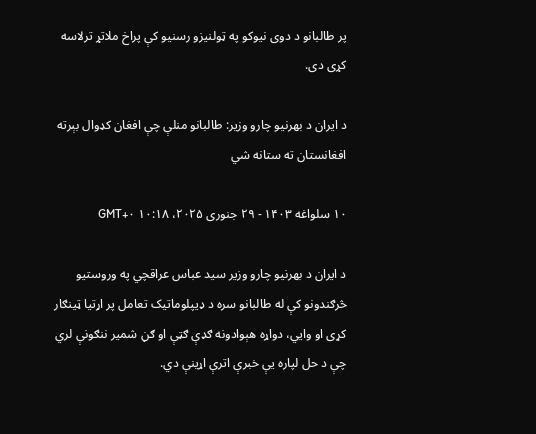پر طالبانو د دوی نیوکو په ټولنيزو رسنيو کې پراخ ملاتړ ترلاسه کړی دی.

د ایران د بهرنیو چارو وزیر: طالبانو منلې چې افغان کډوال بېرته افغانستان ته ستانه شي

۱۰ سلواغه ۱۴۰۳ - ۲۹ جنوری ۲۰۲۵، ۱۰:۱۸ GMT+۰

د ایران د بهرنیو چارو وزیر سید عباس عراقچي په وروستیو څرګندونو کې له طالبانو سره د ډیپلوماتیک تعامل پر اړتیا ټینګار کړی او وايي، دواړه هېوادونه ګډې ګټې او ګڼ شمیر ننګونې لري چې د حل لپاره یې خبرې اترې اړینې دي.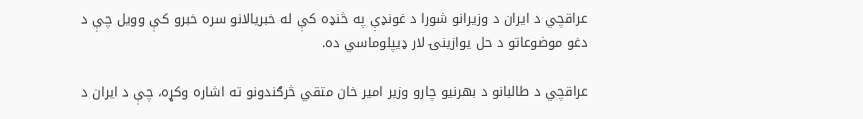عراقچي د ایران د وزیرانو شورا د غونډې په څنډه کې له خبریالانو سره خبرو کې وویل چې د دغو موضوعاتو د حل یوازینۍ لار ډيپلوماسي ده.

عراقچي د طالبانو د بهرنیو چارو وزیر امیر خان متقي څرګندونو ته اشاره وکړه، چې د ایران د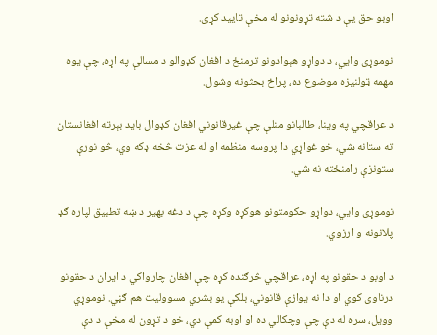اوبو حق یې د شته تړونونو له مخې تایید کړی.

نوموړی وايي، د دواړو هېوادونو ترمنځ د افغان کډوالو د مسالې په اړه، چې یوه مهمه ټولنیزه موضوع ده، پراخ بحثونه وشول.

د عراقچي په وینا، طالبانو منلې چې غیرقانوني افغان کډوال باید بېرته افغانستان ته ستانه شي، خو غواړي دا پروسه منظمه او له عزت څخه ډکه وي، څو نورې ستونزې رامنځته نه شي.

نوموړی وايي، دواړو حکومتونو هوکړه وکړه چې د دغه بهیر د ښه تطبیق لپاره ګډ پلانونه و ارزوي.

د اوبو د حقونو په اړه، عراقچي څرګنده کړه چې افغان چارواکي د ایران د حقونو درناوی کوي او دا نه یوازې قانوني، بلکې یو بشري مسوولیت هم ګڼي. نوموړي وویل، سره له دې چې وچکالي ده او اوبه کمې دي، خو د تړون له مخې د دې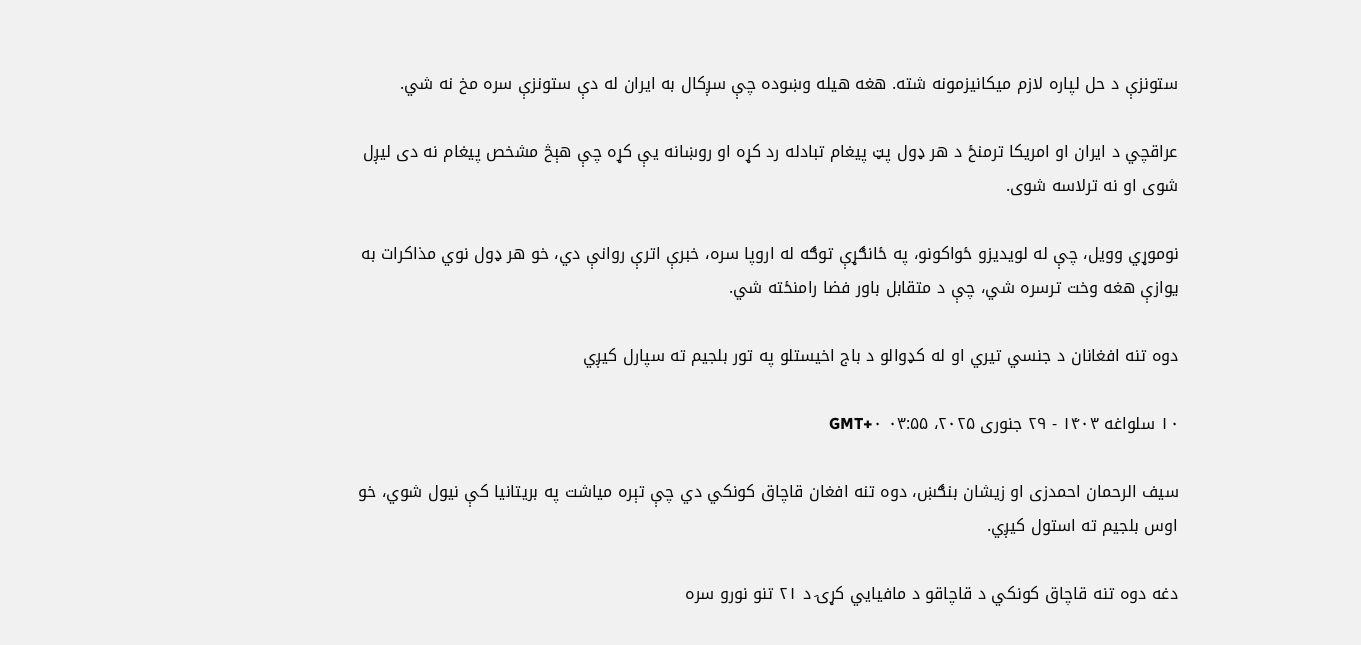ستونزې د حل لپاره لازم میکانیزمونه شته. هغه هیله وښوده چې سږکال به ایران له دې ستونزې سره مخ نه شي.

عراقچي د ایران او امریکا ترمنځ د هر ډول پټ پیغام تبادله رد کړه او روښانه یې کړه چې هېڅ مشخص پیغام نه دی لیږل شوی او نه ترلاسه شوی.

نوموړي وویل، چې له لویدیزو ځواکونو، په ځانګړې توګه له اروپا سره، خبرې اترې روانې دي، خو هر ډول نوي مذاکرات به یوازې هغه وخت ترسره شي، چې د متقابل باور فضا رامنځته شي.

دوه تنه افغانان د جنسي تیري او له کډوالو د باج اخیستلو په تور بلجیم ته سپارل کیږي

۱۰ سلواغه ۱۴۰۳ - ۲۹ جنوری ۲۰۲۵، ۰۳:۵۵ GMT+۰

سیف الرحمان احمدزی او زیشان بنګښ، دوه تنه افغان قاچاق کونکي دي چې تېره میاشت په بریتانیا کې نیول شوي، خو اوس بلجیم ته استول کیږي.

دغه دوه تنه قاچاق کونکي د قاچاقو د مافیایي کړۍ د ۲۱ تنو نورو سره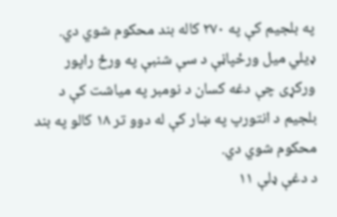په بلجیم کې په ۲۷۰ کاله بند محکوم شوي دي.
ډیلي میل ورځپاڼې د سې شنبې په ورځ راپور ورکړی چې دغه کسان د نومبر په میاشت کې د بلجیم د انتورپ په ښار کې له دوو تر ۱۸ کالو په بند محکوم شوي دي.
د دغې ډلې ۱۱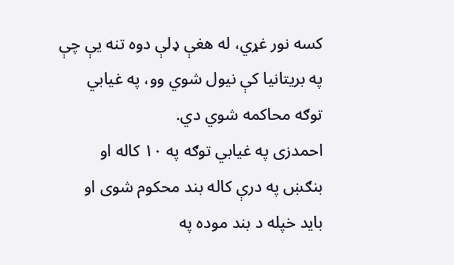کسه نور غړي، له هغې ډلې دوه تنه یې چې په بریتانیا کې نیول شوي وو، په غیابي توګه محاکمه شوي دي.
احمدزی په غیابي توګه په ۱۰ کاله او بنګښ په درې کاله بند محکوم شوی او باید خپله د بند موده په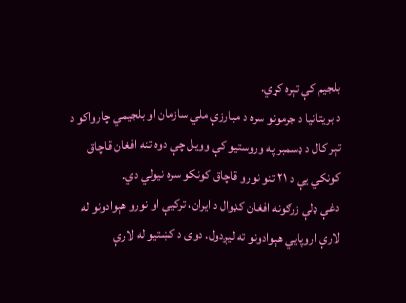بلجیم کې تېره کړي.
د بریتانیا د جرمونو سره د مبارزې ملي سازمان او بلجیمي چارواکو د تېر کال د ډسمبر په وروستیو کې وویل چې دوه تنه افغان قاچاق کونکي یې د ۲۱ تنو نورو قاچاق کونکو سره نیولي دي.
دغې ډلې زرګونه افغان کډوال د ایران، ترکیې او نورو هېوادونو له لارې اروپایي هېوادونو ته لیږدول. دوی د کښتیو له لارې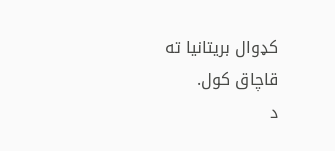کډوال بریتانیا ته قاچاق کول.
د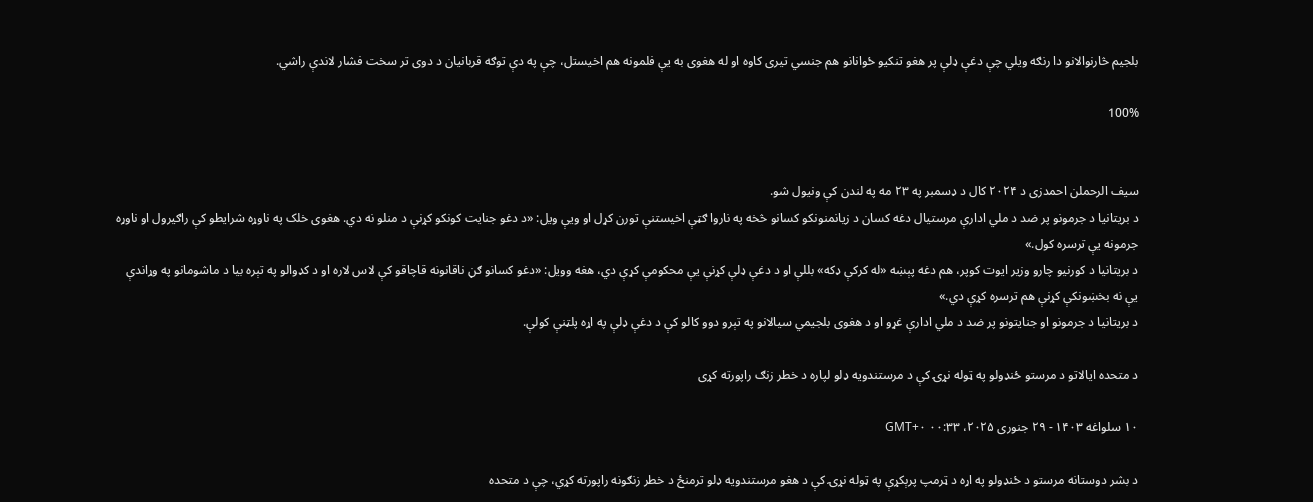بلجیم څارنوالانو دا رنګه ویلي چې دغې ډلې پر هغو تنکیو ځوانانو هم جنسي تیری کاوه او له هغوی به یې فلمونه هم اخیستل، چې په دې توګه قربانیان د دوی تر سخت فشار لاندې راشي.

100%


سیف الرحملن احمدزی د ۲۰۲۴ کال د ډسمبر په ۲۳ مه په لندن کې ونیول شو.
د بریتانیا د جرمونو پر ضد د ملي ادارې مرستیال دغه کسان د زیانمنونکو کسانو څخه په ناروا ګټې اخیستنې تورن کړل او ویې ویل: «د دغو جنایت کونکو کړنې د منلو نه دي. هغوی خلک په ناوړه شرایطو کې راګیرول او ناوړه جرمونه یې ترسره کول.»
د بریتانیا د کورنیو چارو وزیر ایوت کوپر، هم دغه پېښه «له کرکې ډکه» بللې او د دغې ډلې کړنې یې محکومې کړې دي، هغه وویل: «دغو کسانو ګڼ ناقانونه قاچاقو کې لاس لاره او د کډوالو په تېره بیا د ماشومانو په وړاندې یې نه بخښونکې کړنې هم ترسره کړې دي.»
د بریتانیا د جرمونو او جنایتونو پر ضد د ملي ادارې غړو او د هغوی بلجیمي سیالانو په تېرو دوو کالو کې د دغې ډلې په اړه پلټنې کولې.

د متحده ایالاتو د مرستو ځنډولو په ټوله نړۍ کې د مرستندویه ډلو لپاره د خطر زنګ راپورته کړی

۱۰ سلواغه ۱۴۰۳ - ۲۹ جنوری ۲۰۲۵، ۰۰:۳۳ GMT+۰

د بشر دوستانه مرستو د ځنډولو په اړه د ټرمپ پرېکړې په ټوله نړۍ کې د هغو مرستندویه ډلو ترمنځ د خطر زنګونه راپورته کړي، چې د متحده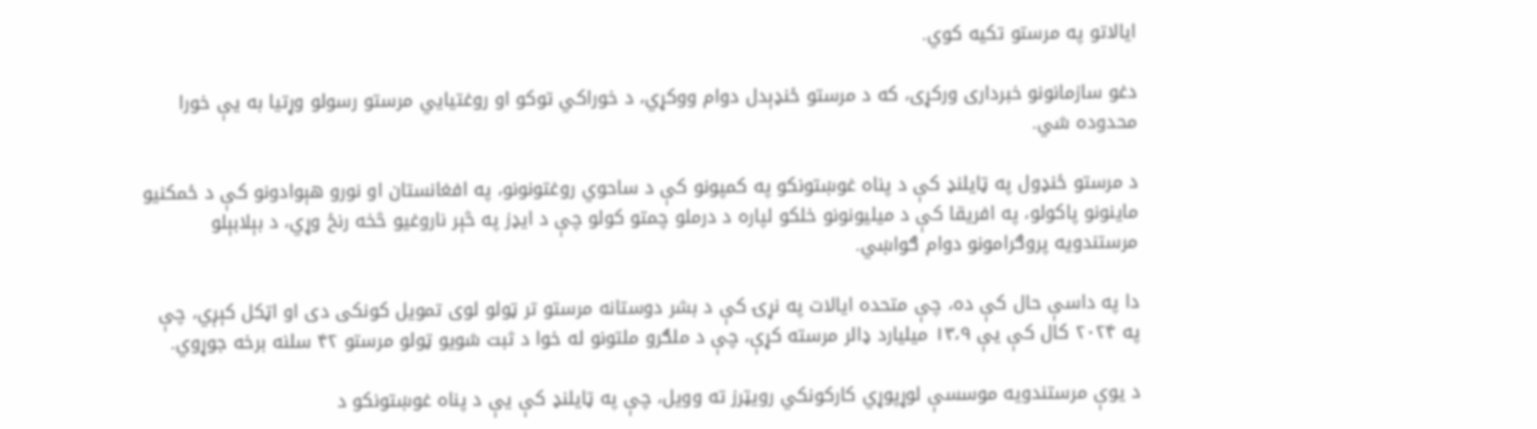ایالاتو په مرستو تکیه کوي.

دغو سازمانونو خبرداری ورکړی، که د مرستو ځنډېدل دوام ووکړي، د خوراکي توکو او روغتیایي مرستو رسولو وړتیا به یې خورا محدوده شي.

د مرستو ځنډول په ټایلنډ کې د پناه غوښتونکو په کمپونو کې د ساحوي روغتونونو، په افغانستان او نورو هېوادونو کې د ځمکنیو ماینونو پاکولو، په افریقا کې د میلیونونو خلکو لپاره د درملو چمتو کولو چې د ایډز په څېر ناروغیو څخه رنځ وړي، د بېلابېلو مرستندویه پروګرامونو دوام ګواښي.

دا په داسې حال کې ده، چې متحده ایالات په نړۍ کې د بشر دوستانه مرستو تر ټولو لوی تمویل کونکی دی او اټکل کېږي، چې په ۲۰۲۴ کال کې یې ۱۳،۹ میلیارد ډالر مرسته کړې، چې د ملګرو ملتونو له خوا د ثبت شويو ټولو مرستو ۴۲ سلنه برخه جوړوي.

د یوې مرستندویه موسسې لوړپوړي کارکونکي رویټرز ته وویل، چې په ټایلنډ کې یې د پناه غوښتونکو د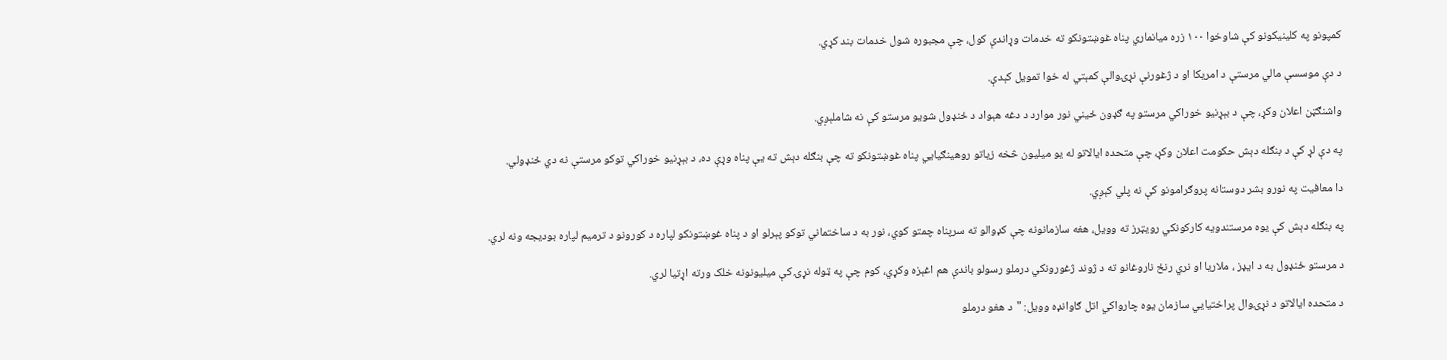کمپونو په کلینیکونو کې شاوخوا ۱۰۰ زره میانماري پناه غوښتونکو ته خدمات وړاندې کول، چې مجبوره شول خدمات بند کړي.

د دې موسسې مالي مرستې د امریکا او د ژغورنې نړۍوالې کمېتي له خوا تمویل کېدې.

واشنګټن اعلان وکړ، چې د بېړنیو خوراکي مرستو په ګډون ځیني نور موارد د دغه هېواد د ځنډول شویو مرستو کې نه شاملېږي.

په دې لړ کې د بنګله دېش حکومت اعلان وکړ، چې متحده ایالاتو له یو میلیون څخه زیاتو روهینګیایي پناه غوښتونکو ته چې بنګله دېش ته یې پناه وړې ده، د بېړنیو خوراکي توکو مرستې نه دي ځنډولي.

دا معافیت په نورو بشر دوستانه پروګرامونو کې نه پلي کېږي.

په بنګله دېش کې یوه مرستندویه کارکونکي رویټرز ته وویل، هغه سازمانونه چې کډوالو ته سرپناه چمتو کوي، نور به د ساختماني توکو پېرلو او د پناه غوښتونکو لپاره د کورونو د ترمیم لپاره بودیجه ونه لري.

د مرستو ځنډول به د ایډز ، ملاریا او نري رنځ ناروغانو ته د ژوند ژغورونکي درملو رسولو باندې هم اغېزه وکړي، کوم چې په ټوله نړۍ کې میلیونونه خلک ورته اړتیا لري.

د متحده ایالاتو د نړۍوال پراختیايي سازمان یوه چارواکي اتل ګاوانډه وویل: "د هغو درملو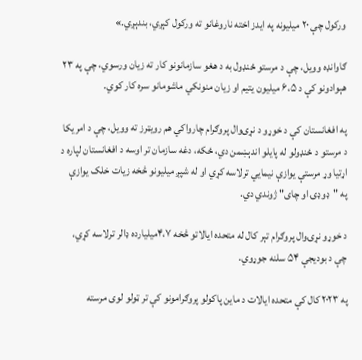ورکول چې ۲۰ میلیونه په ایدز اخته ناروغانو ته ورکول کېږي، بندېږي.»

ګاوانډه وویل، چې د مرستو ځنډول به د هغو سازمانونو کار ته زیان ورسوي، چې په ۲۳ هېوادونو کې د ۶،۵ میلیون یتیم او زیان منونکي ماشومانو سره کار کوي.

په افغانستان کې د خوړو د نړۍوال پروګرام چارواکي هم رویټرز ته وویل، چې د امریکا د مرستو د ځنډولو له پایلو اندېښمن دي، ځکه، دغه سازمان تر اوسه د افغانستان لپاره د اړتیا وړ مرستې یوازې نیمایي ترلاسه کړي او له شپږ میلیونو څخه زیات خلک یوازې په "ډوډۍ او چای" ژوندي دي.

د خوړو نړۍوال پروګرام تېر کال له متحده ایالاتو څخه ۴،۷میلیارده ډالر ترلاسه کړي، چې د بودیجې ۵۴ سلنه جوړوي.

په ۲۰۲۳ کال کې متحده ایالات د ماین پاکولو پروګرامونو کې تر ټولو لوی مرسته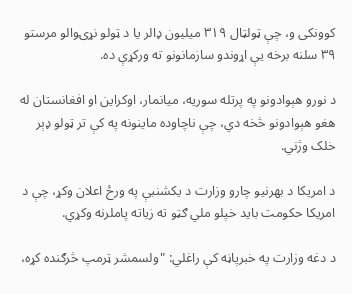کوونکی و، چې ټولټال ۳۱۹ میلیون ډالر یا د ټولو نړۍوالو مرستو ۳۹ سلنه برخه یې اړوندو سازمانونو ته ورکړې ده.

د نورو هېوادونو په پرتله سوریه، میانمار، اوکراین او افغانستان له هغو هېوادونو څخه دي، چې ناچاوده ماینونه په کې تر ټولو ډېر خلک وژني.

د امریکا د بهرنیو چارو وزارت د یکشنبې په ورځ اعلان وکړ، چې د امریکا حکومت باید خپلو ملي ګټو ته زیاته پاملرنه وکړي.

د دغه وزارت په خبرپاڼه کې راغلي: "ولسمشر ټرمپ څرګنده کړه،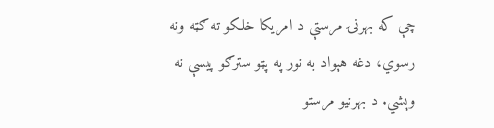چې که بهرنۍ مرستې د امریکا خلکو ته ګټه ونه رسوي، دغه هېواد به نور په پټو سترګو پیسې نه وېشي. د بهرنیو مرستو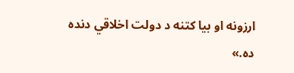ارزونه او بیا کتنه د دولت اخلاقي دنده ده.»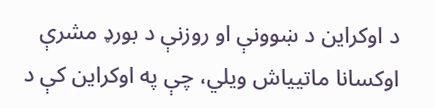د اوکراین د ښوونې او روزنې د بورډ مشرې اوکسانا ماتییاش ویلي، چې په اوکراین کې د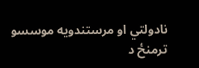نادولتي او مرستندویه موسسو ترمنځ د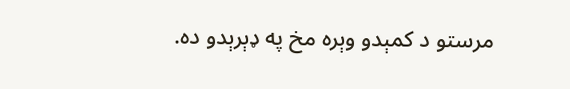مرستو د کمېدو وېره مخ په ډېرېدو ده.